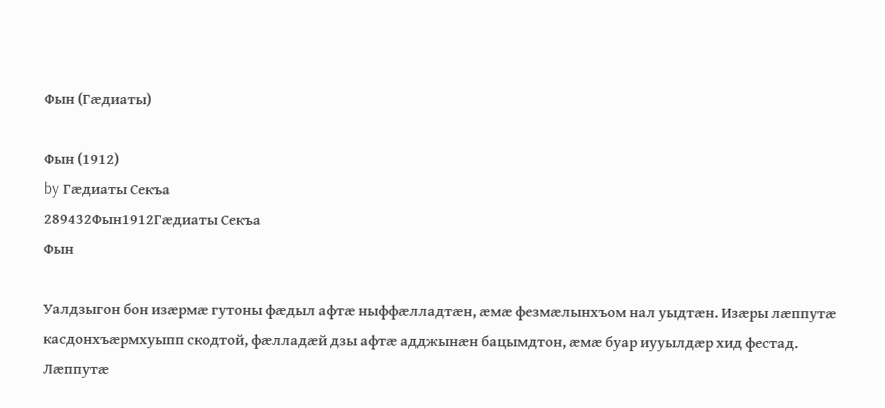Фын (Гæдиаты)

Фын (1912)
by Гæдиаты Секъа
289432Фын1912Гæдиаты Секъа
Фын

Уалдзыгон бон изæрмæ гутоны фæдыл афтæ ныффæлладтæн, æмæ фезмæлынхъом нал уыдтæн. Изæры лæппутæ касдонхъæрмхуыпп скодтой, фæлладæй дзы афтæ адджынæн бацымдтон, æмæ буар иууылдæр хид фестад. Лæппутæ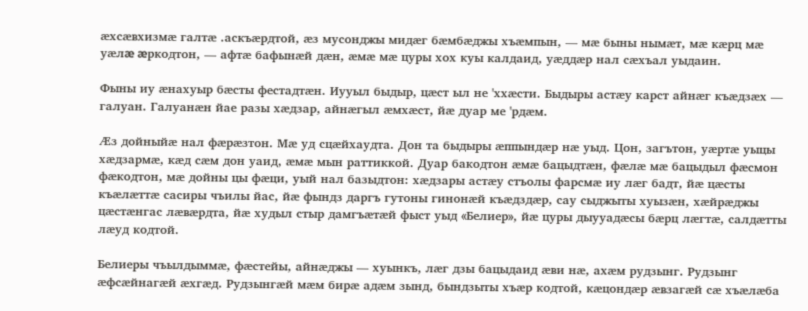æхсæвхизмæ галтæ .аскъæрдтой, æз мусонджы мидæг бæмбæджы хъæмпын, — мæ быны нымæт, мæ кæрц мæ уæлæ æркодтон, — афтæ бафынæй дæн, æмæ мæ цуры хох куы калдаид, уæддæр нал сæхъал уыдаин.

Фыны иу æнахуыр бæсты фестадтæн. Иууыл быдыр, цæст ыл не 'ххæсти. Быдыры астæу карст айнæг къæдзæх — галуан. Галуанæн йае разы хæдзар, айнæгыл æмхæст, йæ дуар ме 'рдæм.

Æз дойныйæ нал фæрæзтон. Мæ уд сцæйхаудта. Дон та быдыры æппындæр нæ уыд. Цон, загътон, уæртæ уыцы хæдзармæ, кæд сæм дон уаид, æмæ мын раттиккой. Дуар бакодтон æмæ бацыдтæн, фæлæ мæ бацыдыл фæсмон фæкодтон, мæ дойны цы фæци, уый нал базыдтон: хæдзары астæу стъолы фарсмæ иу лæг бадт, йæ цæсты къæлæттæ сасиры чъилы йас, йæ фындз даргъ гутоны гинонæй къæдздæр, сау сыджыты хуызæн, хæйрæджы цæстæнгас лæвæрдта, йæ худыл стыр дамгъæтæй фыст уыд «Белиер», йæ цуры дыууадæсы бæрц лæгтæ, салдæтты лæуд кодтой.

Белиеры чъылдыммæ, фæстейы, айнæджы — хуынкъ, лæг дзы бацыдаид æви нæ, ахæм рудзынг. Рудзынг æфсæйнагæй æхгæд. Рудзынгæй мæм бирæ адæм зынд, бындзыты хъæр кодтой, кæцондæр æвзагæй сæ хъæлæба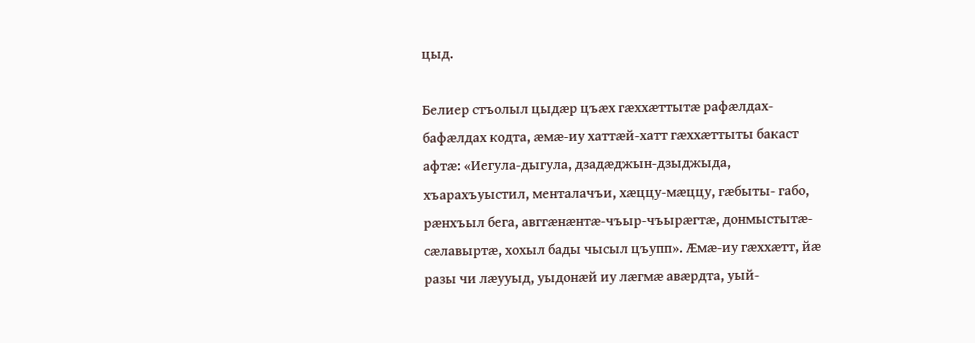цыд.

Белиер стъолыл цыдæр цъæх гæххæттытæ рафæлдах-бафæлдах кодта, æмæ-иу хаттæй-хатт гæххæттыты бакаст афтæ: «Иегула-дыгула, дзадæджын-дзыджыда, хъарахъуыстил, менталачъи, хæццу-мæццу, гæбыты- габо, рæнхъыл бега, авггæнæнтæ-чъыр-чъырæгтæ, донмыстытæ- сæлавыртæ, хохыл бады чысыл цъупп». Æмæ-иу гæххæтт, йæ разы чи лæууыд, уыдонæй иу лæгмæ авæрдта, уый-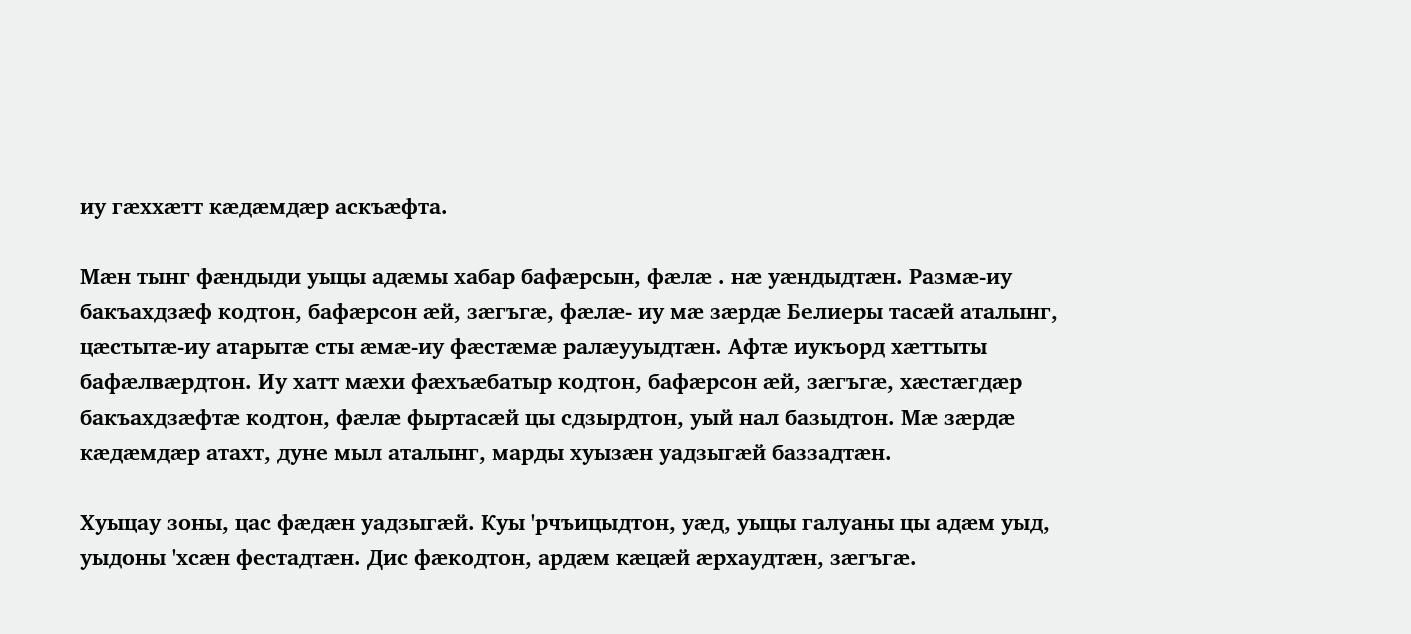иу гæххæтт кæдæмдæр аскъæфта.

Мæн тынг фæндыди уыцы адæмы хабар бафæрсын, фæлæ . нæ уæндыдтæн. Размæ-иу бакъахдзæф кодтон, бафæрсон æй, зæгъгæ, фæлæ- иу мæ зæрдæ Белиеры тасæй аталынг, цæстытæ-иу атарытæ сты æмæ-иу фæстæмæ ралæууыдтæн. Афтæ иукъорд хæттыты бафæлвæрдтон. Иу хатт мæхи фæхъæбатыр кодтон, бафæрсон æй, зæгъгæ, хæстæгдæр бакъахдзæфтæ кодтон, фæлæ фыртасæй цы сдзырдтон, уый нал базыдтон. Мæ зæрдæ кæдæмдæр атахт, дуне мыл аталынг, марды хуызæн уадзыгæй баззадтæн.

Хуыцау зоны, цас фæдæн уадзыгæй. Куы 'рчъицыдтон, уæд, уыцы галуаны цы адæм уыд, уыдоны 'хсæн фестадтæн. Дис фæкодтон, ардæм кæцæй æрхаудтæн, зæгъгæ.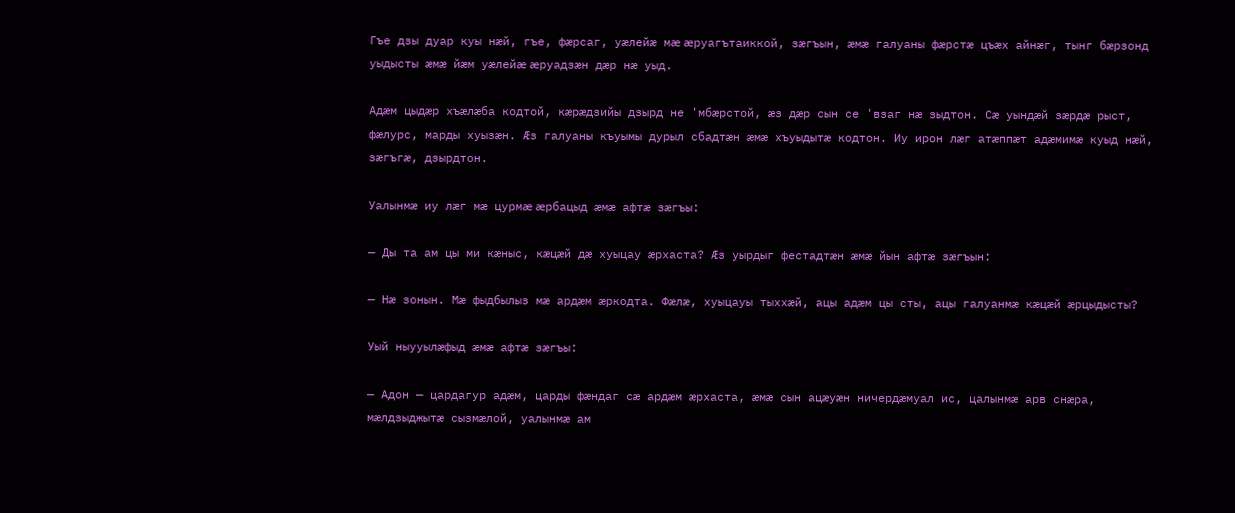Гъе дзы дуар куы нæй, гъе, фæрсаг, уæлейæ мæ æруагътаиккой, зæгъын, æмæ галуаны фæрстæ цъæх айнæг, тынг бæрзонд уыдысты æмæ йæм уæлейæ æруадзæн дæр нæ уыд.

Адæм цыдæр хъæлæба кодтой, кæрæдзийы дзырд не 'мбæрстой, æз дæр сын се 'взаг нæ зыдтон. Сæ уындæй зæрдæ рыст, фæлурс, марды хуызæн. Æз галуаны къуымы дурыл сбадтæн æмæ хъуыдытæ кодтон. Иу ирон лæг атæппæт адæмимæ куыд нæй, зæгъгæ, дзырдтон.

Уалынмæ иу лæг мæ цурмæ æрбацыд æмæ афтæ зæгъы:

— Ды та ам цы ми кæныс, кæцæй дæ хуыцау æрхаста? Æз уырдыг фестадтæн æмæ йын афтæ зæгъын:

— Нæ зонын. Мæ фыдбылыз мæ ардæм æркодта. Фæлæ, хуыцауы тыххæй, ацы адæм цы сты, ацы галуанмæ кæцæй æрцыдысты?

Уый ныууылæфыд æмæ афтæ зæгъы:

— Адон — цардагур адæм, царды фæндаг сæ ардæм æрхаста, æмæ сын ацæуæн ничердæмуал ис, цалынмæ арв снæра, мæлдзыджытæ сызмæлой, уалынмæ ам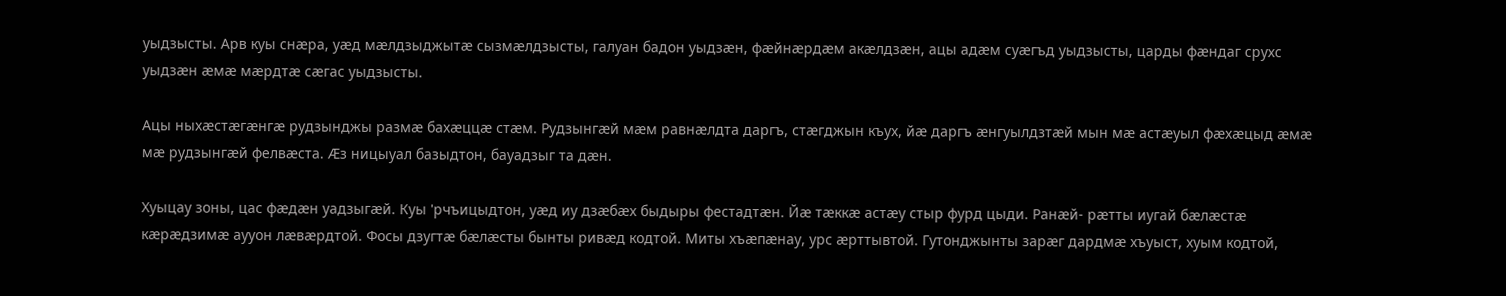уыдзысты. Арв куы снæра, уæд мæлдзыджытæ сызмæлдзысты, галуан бадон уыдзæн, фæйнæрдæм акæлдзæн, ацы адæм суæгъд уыдзысты, царды фæндаг срухс уыдзæн æмæ мæрдтæ сæгас уыдзысты.

Ацы ныхæстæгæнгæ рудзынджы размæ бахæццæ стæм. Рудзынгæй мæм равнæлдта даргъ, стæгджын къух, йæ даргъ æнгуылдзтæй мын мæ астæуыл фæхæцыд æмæ мæ рудзынгæй фелвæста. Æз ницыуал базыдтон, бауадзыг та дæн.

Хуыцау зоны, цас фæдæн уадзыгæй. Куы 'рчъицыдтон, уæд иу дзæбæх быдыры фестадтæн. Йæ тæккæ астæу стыр фурд цыди. Ранæй- рæтты иугай бæлæстæ кæрæдзимæ аууон лæвæрдтой. Фосы дзугтæ бæлæсты бынты ривæд кодтой. Миты хъæпæнау, урс æрттывтой. Гутонджынты зарæг дардмæ хъуыст, хуым кодтой,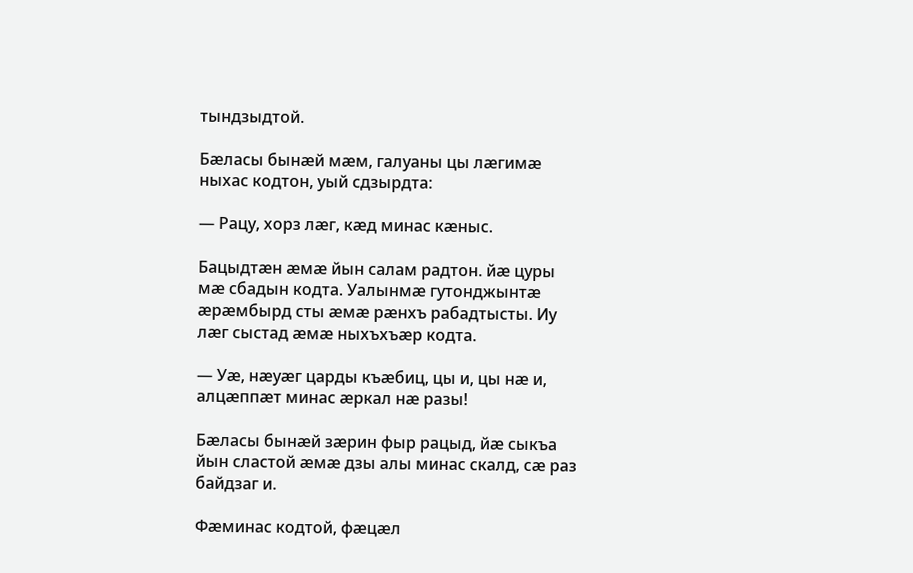тындзыдтой.

Бæласы бынæй мæм, галуаны цы лæгимæ ныхас кодтон, уый сдзырдта:

— Рацу, хорз лæг, кæд минас кæныс.

Бацыдтæн æмæ йын салам радтон. йæ цуры мæ сбадын кодта. Уалынмæ гутонджынтæ æрæмбырд сты æмæ рæнхъ рабадтысты. Иу лæг сыстад æмæ ныхъхъæр кодта.

— Уæ, нæуæг царды къæбиц, цы и, цы нæ и, алцæппæт минас æркал нæ разы!

Бæласы бынæй зæрин фыр рацыд, йæ сыкъа йын сластой æмæ дзы алы минас скалд, сæ раз байдзаг и.

Фæминас кодтой, фæцæл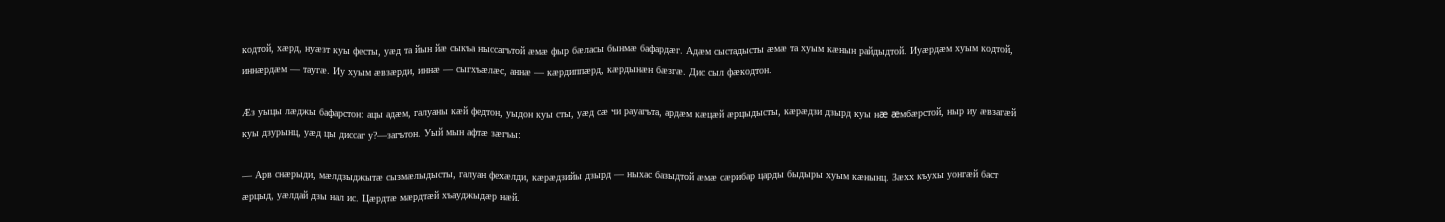кодтой, хæрд, нуæзт куы фесты, уæд та йын йæ сыкъа ныссагътой æмæ фыр бæласы бынмæ бафардæг. Адæм сыстадысты æмæ та хуым кæнын райдыдтой. Иуæрдæм хуым кодтой, иннæрдæм — таугæ. Иу хуым æвзæрди, иннæ — сыгхъæлæс, аннæ — кæрдиппæрд, кæрдынæн бæзгæ. Дис сыл фæкодтон.

Æз уыцы лæджы бафарстон: ацы адæм, галуаны кæй федтон, уыдон куы сты, уæд сæ чи рауагъта, ардæм кæцæй æрцыдысты, кæрæдзи дзырд куы нæ æмбæрстой, ныр иу æвзагæй куы дзурынц, уæд цы диссаг у?—загътон. Уый мын афтæ зæгъы:

— Арв снæрыди, мæлдзыджытæ сызмæлыдысты, галуан фехæлди, кæрæдзийы дзырд — ныхас базыдтой æмæ сæрибар царды быдыры хуым кæнынц. Зæхх къухы уонгæй баст æрцыд, уæлдай дзы нал ис. Цæрдтæ мæрдтæй хъауджыдæр нæй.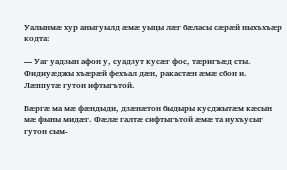Уалынмæ хур аныгуылд æмæ уыцы лæг бæласы сæрæй ныхъхъæр кодта:

— Уаг уадзын афон у, суадзут кусæг фос, тæригъæд сты. Фидиуæджы хъæрæй фехъал дæн, ракастæн æмæ сбон и. Лæппутæ гутон ифтыгътой.

Бæргæ ма мæ фæндыди, дзæнæтон быдыры кусджытæм кæсын мæ фыны мидæг. Фæлæ галтæ сифтыгътой æмæ та иухъусыг гутон сым-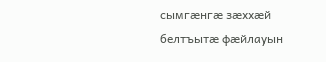сымгæнгæ зæххæй белтъытæ фæйлауын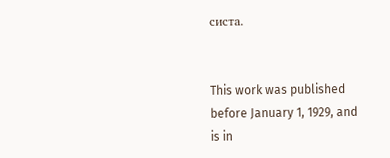систа.


This work was published before January 1, 1929, and is in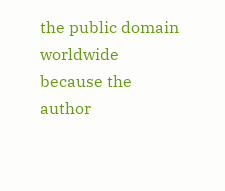the public domain worldwide because the author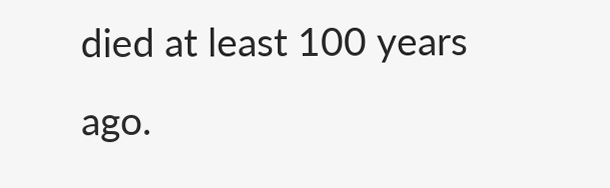died at least 100 years ago.